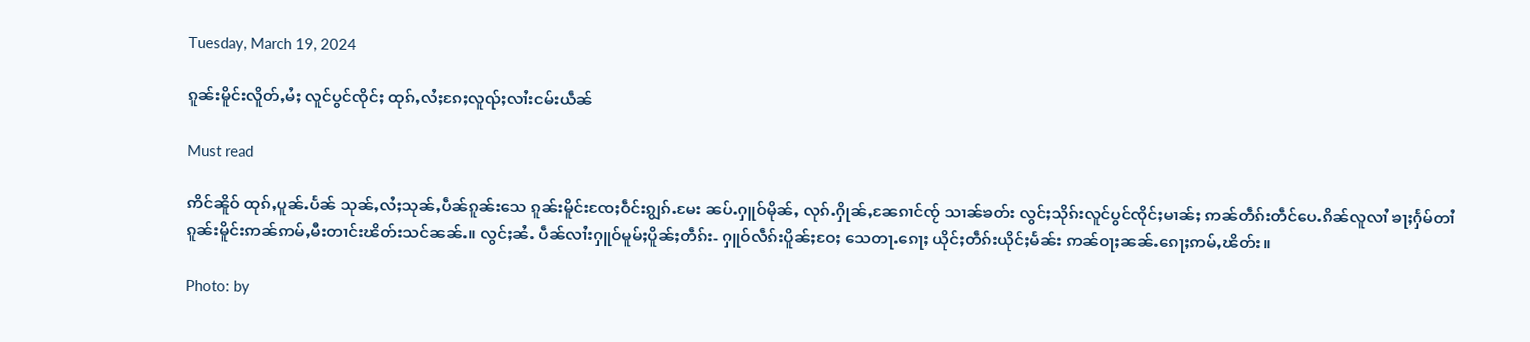Tuesday, March 19, 2024

ၵူၼ်းမိူင်းလိူတ်ႇမႆႈ လူင်ပွင်ၸိုင်ႈ ထုၵ်ႇလႆႈၵႄႈလူၺ်ႈလၢႆးငမ်းယဵၼ်

Must read

ဢိင်ၼိူဝ် ထုၵ်ႇပူၼ်ႉပႅၼ် သုၼ်ႇလႆႈသုၼ်ႇပဵၼ်ၵူၼ်းသေ ၵူၼ်းမိူင်းၸႄႈဝဵင်းၵျွၵ်ႉမႄး ၼပ်ႉႁူဝ်မိုၼ်ႇ လုၵ်ႉႁိုၼ်ႇၼႄၵၢင်ၸႂ် သၢၼ်ၶတ်း လွင်ႈသိုၵ်းလူင်ပွင်ၸိုင်ႈမၢၼ်ႈ ဢၼ်တဵၵ်းတဵင်ပေႉၵိၼ်လူလၢႆ ၶႃႈႁႅမ်တၢႆ ၵူၼ်းမိူင်းဢၼ်ဢမ်ႇမီးတၢင်းၽိတ်းသင်ၼၼ်ႉ။ လွင်ႈၼႆႉ ပဵၼ်လၢႆးႁူဝ်မူမ်ႈပိူၼ်ႈတဵၵ်း- ႁူဝ်လဵၵ်းပိူၼ်ႈဝႄႈ သေတႃႉၵေႃႈ ယိုင်ႈတဵၵ်းယိုင်ႈမႅၼ်း ဢၼ်ဝႃႈၼၼ်ႉၵေႃႈဢမ်ႇၽိတ်း။

Photo: by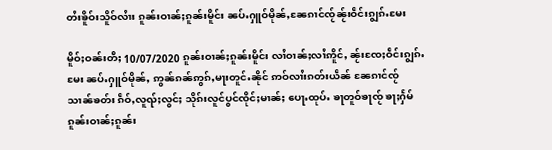တႆးၶိူဝ်းသိူဝ်လႆၢး ၵူၼ်းဝၢၼ်ႈၵူၼ်းမိူင်း ၼပ်ႉႁူဝ်မိုၼ်ႇၼႄၵၢင်ၸႂ်ၼႂ်းဝဵင်းၵျွၵ်ႉမႄး

မိူဝ်ႈဝၼ်းတီႈ 10/07/2020 ၵူၼ်းဝၢၼ်ႈၵူၼ်းမိူင်း လၢႆဝၢၼ်ႈလၢႆဢိူင်ႇ ၼႂ်းၸႄႈဝဵင်းၵျွၵ်ႉမႄး ၼပ်ႉႁူဝ်မိုၼ်ႇ ဢွၼ်ၵၼ်ဢွၵ်ႇမႃးတူင်ႉၼိုင် ဢဝ်လၢႆးၵတ်းယဵၼ် ၼႄၵၢင်ၸႂ် သၢၼ်ၶတ်း ၵဵဝ်ႇလူၺ်ႈလွင်ႈ သိုၵ်းလူင်ပွင်ၸိုင်ႈမၢၼ်ႈ ပေႃႉထုပ်ႉ ၶႃတူဝ်ၶႃၸႂ် ၶႃႈႁႅမ်ၵူၼ်းဝၢၼ်ႈၵူၼ်း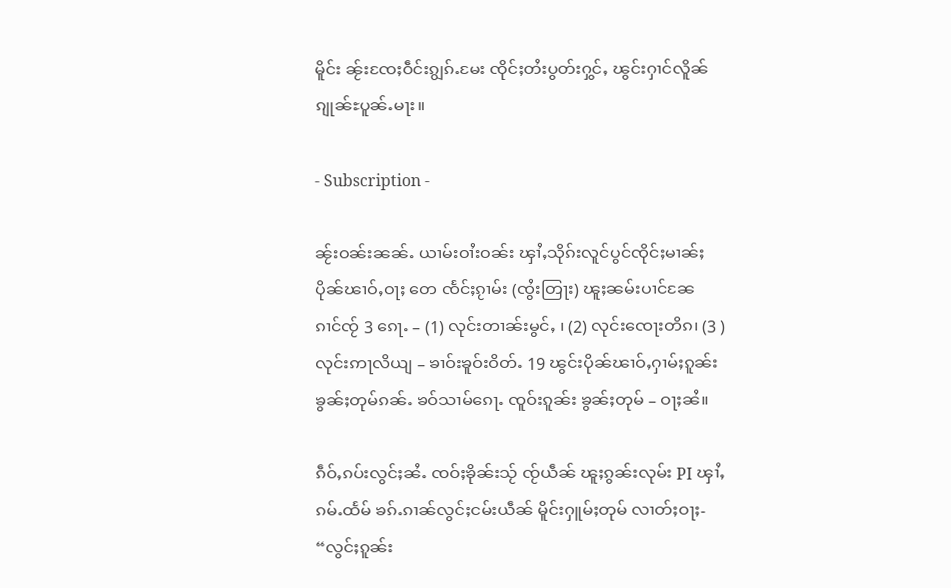မိူင်း ၼႂ်းၸႄႈဝဵင်းၵျွၵ်ႉမႄး ၸိုင်ႈတႆးပွတ်းႁွင်ႇ ၽွင်းႁၢင်လိူၼ်ၵျုၼ်ႊပူၼ်ႉမႃး။

- Subscription -

ၼႂ်းဝၼ်းၼၼ်ႉ ယၢမ်းဝၢႆးဝၼ်း ၾၢႆႇသိုၵ်းလူင်ပွင်ၸိုင်ႈမၢၼ်ႈ ပိုၼ်ၽၢဝ်ႇဝႃႈ တေ ၸႅင်ႈၵႂၢမ်း (ၸွႆးတြႃး) ၽူႈၼမ်းပၢင်ၼႄ ၵၢင်ၸႂ် 3 ၵေႃႉ – (1) လုင်းတၢၼ်းမွင်ႇ ၊ (2) လုင်းၸေႃးတိၵ၊ (3 ) လုင်းဢႃလိယျ – ၶၢဝ်းၶူဝ်းဝိတ်ႉ 19 ၽွင်းပိုၼ်ၽၢဝ်ႇႁၢမ်ႈၵူၼ်းၶွၼ်ႈတုမ်ၵၼ်ႉ ၶဝ်သၢမ်ၵေႃႉ ၸူဝ်းၵူၼ်း ၶွၼ်ႈတုမ် – ဝႃႈၼႆ။

ၵဵဝ်ႇၵပ်းလွင်ႈၼႆႉ ၸဝ်ႈၶိုၼ်းသႂ် ၸႂ်ယဵၼ် ၽူႈၵွၼ်းလုမ်း PI ၾၢႆႇၵမ်ႉထႅမ် ၶၵ်ႉၵၢၼ်လွင်ႈငမ်းယဵၼ် မိူင်းႁူမ်ႈတုမ် လၢတ်ႈဝႃႈ- “လွင်ႈၵူၼ်း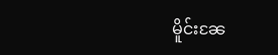မိူင်းၼႄ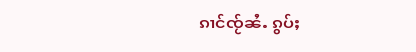ၵၢင်ၸႂ်ၼႆႉ ၵွပ်ႈ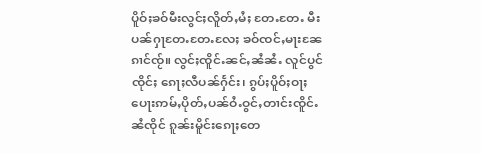ပိူဝ်ႈၶဝ်မီးလွင်ႈလိူတ်ႇမႆႈ တႄႉတႄႉ မီးပၼ်ႁႃတႄႉတႄႉလႄႈ ၶဝ်ၸင်ႇမႃးၼႄၵၢင်ၸႂ်။ လွင်ႈၸိူင်ႉၼင်ႇၼႆၼႆႉ လူင်ပွင်ၸိုင်ႈ ၵေႃႈလီပၼ်ႁႅင်း၊ ၵွပ်ႈပိူဝ်ႈဝႃႈ ပေႃးဢမ်ႇပိုတ်ႇပၼ်ဝႆႉဝွင်ႇတၢင်းၸိူင်ႉၼႆၸိုင် ၵူၼ်းမိူင်းၵေႃႈတေ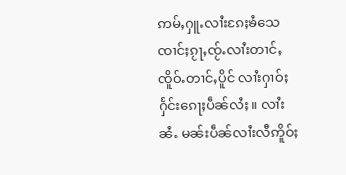ဢမ်ႇႁူႉလၢႆးၵႄႈၶႆသေ ၸၢင်ႈၵႂႃႇၸႂ်ႉလၢႆးတၢင်ႇၸိူဝ်ႉတၢင်ႇပိူင် လၢႆးႁၢဝ်ႈႁႅင်းၵေႃႈပဵၼ်လႆႈ။ လၢႆးၼႆႉ မၼ်းပဵၼ်လၢႆးလီဢိူဝ်ႈ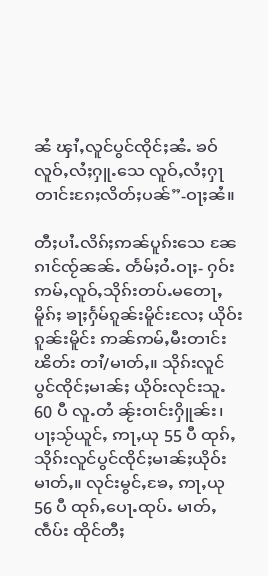ၼႆ ၾၢႆႇလူင်ပွင်ၸိုင်ႈၼႆႉ ၶဝ်လူဝ်ႇလႆႈႁူႉသေ လူဝ်ႇလႆႈႁႃတၢင်းၵႄႈလိတ်ႈပၼ်”-ဝႃႈၼႆ။

တီႈပၢႆႉလိၵ်ႈဢၼ်ပူၵ်းသေ ၼႄၵၢင်ၸႂ်ၼၼ်ႉ တႅမ်ႈဝႆႉဝႃႈ- ႁဝ်းဢမ်ႇလူဝ်ႇသိုၵ်းတပ်ႉမတေႃႇမိူၵ်ႈ ၶႃႈႁႅမ်ၵူၼ်းမိူင်းလႄႈ ယိုဝ်းၵူၼ်းမိူင်း ဢၼ်ဢမ်ႇမီးတၢင်းၽိတ်း တၢႆ/မၢတ်ႇ။ သိုၵ်းလူင်ပွင်ၸိုင်ႈမၢၼ်ႈ ယိုဝ်းလုင်းသူႉ 60 ပီ လူႉတႆ ၼႂ်းဝၢင်းႁိူၼ်း၊ ပႃႈသႂ်ယူင်ႇ ဢႃႇယု 55 ပီ ထုၵ်ႇသိုၵ်းလူင်ပွင်ၸိုင်ႈမၢၼ်ႈယိုဝ်းမၢတ်ႇ။ လုင်းမွင်ႇၶႄႇ ဢႃႇယု 56 ပီ ထုၵ်ႇပေႃႉထုပ်ႉ မၢတ်ႇၸဵပ်း ထိုင်တီႈ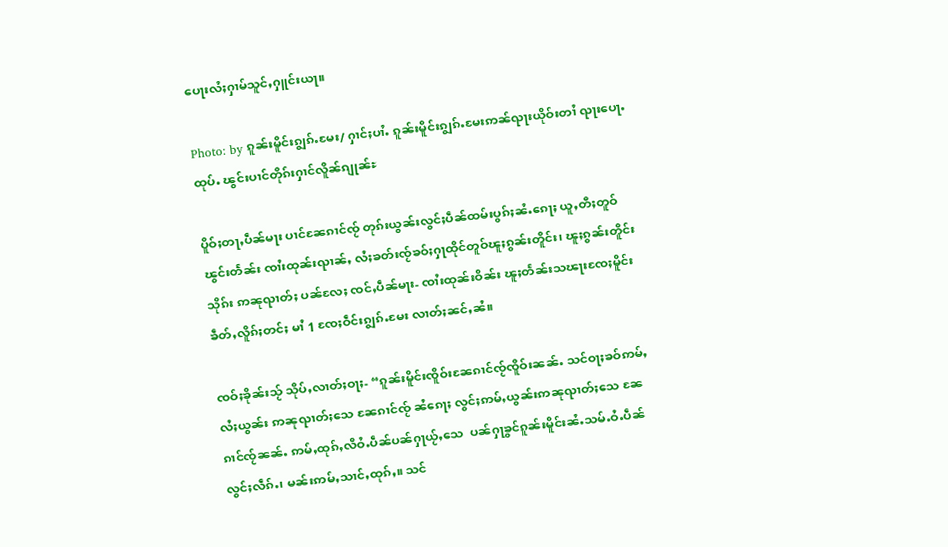ပေႃးလႆႈႁၢမ်သူင်ႇႁူင်းယႃ။

Photo: by ၵူၼ်းမိူင်းၵျွၵ်ႉမႄး/ ႁၢင်ႈပၢႆႉ ၵူၼ်းမိူင်းၵျွၵ်ႉမႄးဢၼ်ၺႃးယိုဝ်းတၢႆ ၺႃးပေႃႉထုပ်ႉ ၽွင်းပၢင်တိုၵ်းႁၢင်လိူၼ်ၵျုၼ်ႊ

ပိူဝ်ႈတႃႇပဵၼ်မႃး ပၢင်ၼႄၵၢင်ၸႂ် တုၵ်းယွၼ်းလွင်ႈပဵၼ်ထမ်းပွၵ်ႈၼႆႉၵေႃႈ ယူႇတီႈတူဝ်ၽွင်းတႅၼ်း ၸၢႆးထုၼ်းၺၢၼ်ႇ လႆႈၶတ်းၸႂ်ၶဝ်ႈႁႃထိုင်တူဝ်ၽူႈၵွၼ်းတိူင်း၊ ၽူႈၵွၼ်းတိူင်းသိုၵ်း ဢၼုၺၢတ်ႈ ပၼ်လႄႈ ၸင်ႇပဵၼ်မႃး- ၸၢႆးထုၼ်းဝိၼ်း ၽူႈတႅၼ်းသၽႃးၸႄႈမိူင်း ၶဵတ်ႇလိူၵ်ႈတင်ႈ မၢႆ 1 ၸႄႈဝဵင်းၵျွၵ်ႉမႄး လၢတ်ႈၼင်ႇၼႆ။

ၸဝ်ႈၶိုၼ်းသႂ် သိုပ်ႇလၢတ်ႈဝႃႈ- “ၵူၼ်းမိူင်းၸိူဝ်းၼႄၵၢင်ၸႂ်ၸိူဝ်းၼၼ်ႉ သင်ဝႃႈၶဝ်ဢမ်ႇလႆႈယွၼ်း ဢၼုၺၢတ်ႈသေ ၼႄၵၢင်ၸႂ် ၼႆၵေႃႈ လွင်ႈဢမ်ႇယွၼ်းဢၼုၺၢတ်ႈသေ ၼႄၵၢင်ၸႂ်ၼၼ်ႉ ဢမ်ႇထုၵ်ႇလီဝႆႉပဵၼ်ပၼ်ႁႃယႂ်ႇသေ  ပၼ်ႁႃၶွင်ၵူၼ်းမိူင်းၼႆႉသမ်ႉဝႆႉပဵၼ်လွင်ႈလဵၵ်ႉ၊ မၼ်းဢမ်ႇသၢင်ႇထုၵ်ႇ။ သင်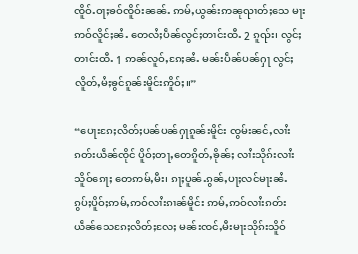ၸိူဝ်ႉဝႃႈၶဝ်ၸိူဝ်းၼၼ်ႉ ဢမ်ႇယွၼ်းဢၼုၺၢတ်ႈသေ မႃးဢဝ်လိူင်ႈၼႆႉ တေလႆႈပဵၼ်လွင်ႈတၢင်းထီႉ 2 ၵူၺ်း၊ လွင်ႈတၢင်းထီႉ 1 ဢၼ်လူဝ်ႇၵႄႈၼႆႉ မၼ်းပဵၼ်ပၼ်ႁႃ လွင်ႈလိူတ်ႇမႆႈၶွင်ၵူၼ်းမိူင်းဢိူဝ်ႈ။”

“ပေႃးၵႄႈလိတ်ႈပၼ်ပၼ်ႁႃၵူၼ်းမိူင်း ၸွမ်းၼင်ႇလၢႆးၵတ်းယဵၼ်ၸိုင် ပိူဝ်ႈတႃႇတေၵိူတ်ႇၶိုၼ်ႈ လၢႆးသိုၵ်းလၢႆးသိူဝ်ၵေႃႈ တေဢမ်ႇမီး၊ ၵႃႈပူၼ်ႉၵွၼ်ႇပႃႈလင်မႃးၼႆႉ ၵွပ်ႈပိူဝ်ႈဢမ်ႇဢဝ်လၢႆးၵၢၼ်မိူင်း ဢမ်ႇဢဝ်လၢႆးၵတ်းယဵၼ်သေၵႄႈလိတ်ႈလႄႈ မၼ်းၸင်ႇမီးမႃးသိုၵ်းသိူဝ်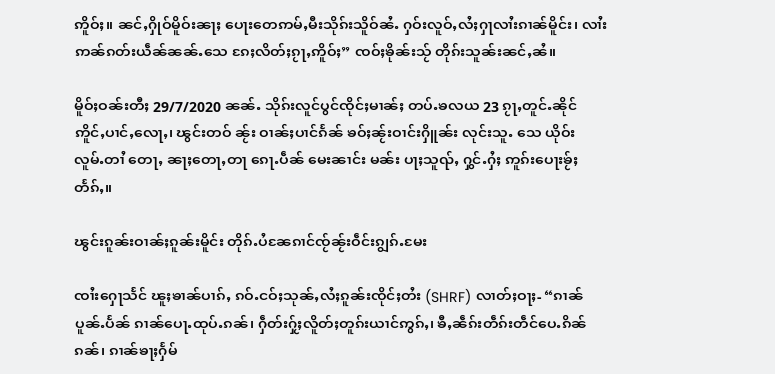ဢိူဝ်ႈ။ ၼင်ႇႁိုဝ်မိူဝ်းၼႃႈ ပေႃးတေဢမ်ႇမီးသိုၵ်းသိူဝ်ၼႆႉ ႁဝ်းလူဝ်ႇလႆႈႁႃလၢႆးၵၢၼ်မိူင်း၊ လၢႆးဢၼ်ၵတ်းယဵၼ်ၼၼ်ႉသေ ၵႄႈလိတ်ႈၵႂႃႇဢိူဝ်ႈ” ၸဝ်ႈၶိုၼ်းသႂ် တိုၵ်းသူၼ်းၼင်ႇၼႆ။

မိူဝ်ႈဝၼ်းတီႈ 29/7/2020 ၼၼ်ႉ သိုၵ်းလူင်ပွင်ၸိုင်ႈမၢၼ်ႈ တပ်ႉၶလယ 23 ၵႂႃႇတူင်ႉၼိုင် ဢိူင်ႇပၢင်ႇလေႃႇ၊ ၽွင်းတဝ် ၼႂ်း ဝၢၼ်ႈပၢင်ၵႅၼ် ၶဝ်ႈၼႂ်းဝၢင်းႁိူၼ်း လုင်းသူႉ သေ ယိုဝ်း လူမ်ႉတၢႆ တေႃႇ ၼႃႈတေႃႇတႃ ၵေႃႉပဵၼ် မေးၼၢင်း မၼ်း ပႃႈသူၺ်ႇ ႁွင်ႉႁႆႈ ဢူၵ်းပေႃးၶႂ်ႈတႅၵ်ႇ။

ၽွင်းၵူၼ်းဝၢၼ်ႈၵူၼ်းမိူင်း တိုၵ်ႉပႆၼႄၵၢင်ၸႂ်ၼႂ်းဝဵင်းၵျွၵ်ႉမႄး

ၸၢႆးႁေႃသႅင် ၽူႈၶၢၼ်ပၢၵ်ႇ ၵဝ်ႉငဝ်ႈသုၼ်ႇလႆႈၵူၼ်းၸိုင်ႈတႆး (SHRF) လၢတ်ႈဝႃႈ- “ၵၢၼ်ပူၼ်ႉပႅၼ် ၵၢၼ်ပေႃႉထုပ်ႉၵၼ်၊ ႁဵတ်းႁႂ်ႈလိူတ်ႈတူၵ်းယၢင်ဢွၵ်ႇ၊ ၶီႇၼဵၵ်းတဵၵ်းတဵင်ပေႉၵိၼ်ၵၼ်၊ ၵၢၼ်ၶႃႈႁႅမ်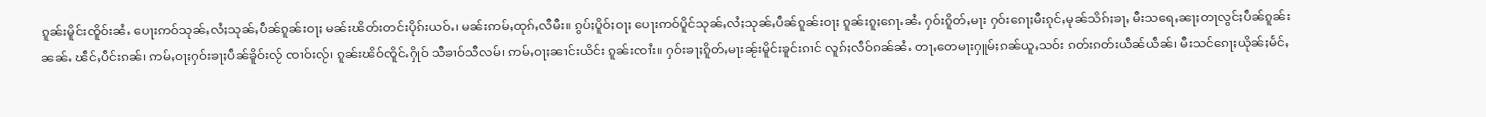ၵူၼ်းမိူင်းၸိူဝ်းၼႆႉ ပေႃးဢဝ်သုၼ်ႇလႆႈသုၼ်ႇပဵၼ်ၵူၼ်းဝႃႈ မၼ်းၽိတ်းတင်းပိုၵ်းယဝ်ႉ၊ မၼ်းဢမ်ႇထုၵ်ႇလီမီး။ ၵွပ်ႈပိူဝ်ႈဝႃႈ ပေႃးဢဝ်ပိူင်သုၼ်ႇလႆႈသုၼ်ႇပဵၼ်ၵူၼ်းဝႃႈ ၵူၼ်းၵူႈၵေႃႉၼႆႉ ႁဝ်းၵိူတ်ႇမႃး ႁဝ်းၵေႃႈမီးၵုင်ႇမုၼ်သိၵ်ႈၶႃႇ မီးသရေႇၼႃႈတႃလွင်ႈပဵၼ်ၵူၼ်းၼၼ်ႉ ၽဵင်ႇပဵင်းၵၼ်၊ ဢမ်ႇဝႃႈႁဝ်းၶႃႈပဵၼ်ၶိူဝ်းလႂ် ၸၢဝ်းလႂ်၊ ၵူၼ်းၽိဝ်ၸိူင်ႉႁိုဝ် သီၶၢဝ်သီလမ်၊ ဢမ်ႇဝႃႈၼၢင်းယိင်း ၵူၼ်းၸၢႆး။ ႁဝ်းၶႃႈၵိူတ်ႇမႃးၼႂ်းမိူင်းၶူင်းၵၢင် လူၵ်ႈလဵဝ်ၵၼ်ၼႆႉ တႃႇတေမႃးႁူမ်ႈၵၼ်ယူႇသဝ်း ၵတ်းၵတ်းယဵၼ်ယဵၼ်၊ မီးသင်ၵေႃႈယိုၼ်ႈမႅင်ႇ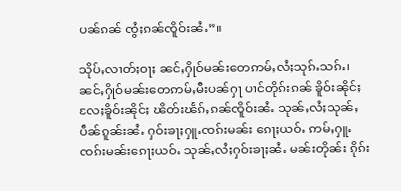ပၼ်ၵၼ် ၸွႆႈၵၼ်ၸိူဝ်းၼႆႉ”။

သိုပ်ႇလၢတ်ႈဝႃႈ ၼင်ႇႁိုဝ်မၼ်းတေဢမ်ႇလႆႈသုၵ်ႉသၵ်ႉ၊ ၼင်ႇႁိုဝ်မၼ်းတေဢမ်ႇမီးပၼ်ႁႃ ပၢင်တိုၵ်းၵၼ် ၶိူဝ်းၼိုင်ႈလႄႈၶိူဝ်းၼိုင်ႈ ၽိတ်းၽႅၵ်ႇၵၼ်ၸိူဝ်းၼႆႉ သုၼ်ႇလႆႈသုၼ်ႇပဵၼ်ၵူၼ်းၼႆႉ ႁဝ်းၶႃႈႁူႉၸၵ်းမၼ်း ၵေႃႈယဝ်ႉ ဢမ်ႇႁူႉၸၵ်းမၼ်းၵေႃႈယဝ်ႉ သုၼ်ႇလႆႈႁဝ်းၶႃႈၼႆႉ မၼ်းတိုၼ်း ၵိုၵ်း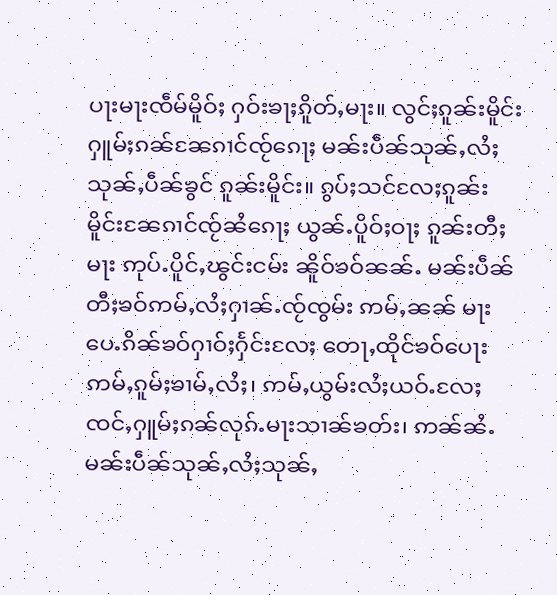ပႃးမႃးၸဵမ်မိူဝ်ႈ ႁဝ်းၶႃႈၵိူတ်ႇမႃး။ လွင်ႈၵူၼ်းမိူင်းႁူမ်ႈၵၼ်ၼႄၵၢင်ၸႂ်ၵေႃႈ မၼ်းပဵၼ်သုၼ်ႇလႆႈ သုၼ်ႇပဵၼ်ၶွင် ၵူၼ်းမိူင်း။ ၵွပ်ႈသင်လႄႈၵူၼ်းမိူင်းၼႄၵၢင်ၸႂ်ၼႆၵေႃႈ ယွၼ်ႉပိူဝ်ႈဝႃႈ ၵူၼ်းတီႈမႃး ဢုပ်ႉပိူင်ႇၽွင်းငမ်း ၼိူဝ်ၶဝ်ၼၼ်ႉ မၼ်းပဵၼ်တီႈၶဝ်ဢမ်ႇလႆႈႁၢၼ်ႉၸႂ်ၸွမ်း ဢမ်ႇၼၼ် မႃးပေႉၵိၼ်ၶဝ်ႁၢဝ်ႈႁႅင်းလႄႈ တေႃႇထိုင်ၶဝ်ပေႃးဢမ်ႇၵူမ်ႈၶၢမ်ႇလႆႈ၊ ဢမ်ႇယွမ်းလႆႈယဝ်ႉလႄႈ ၸင်ႇႁူမ်ႈၵၼ်လုၵ်ႉမႃးသၢၼ်ၶတ်း၊ ဢၼ်ၼႆႉ မၼ်းပဵၼ်သုၼ်ႇလႆႈသုၼ်ႇ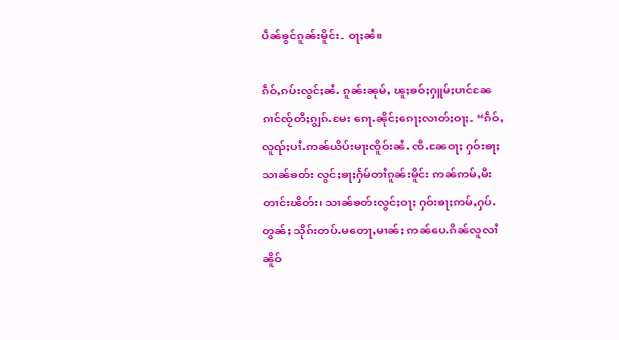ပဵၼ်ၶွင်ၵူၼ်းမိူင်း- ဝႃႈၼႆ။

ၵဵဝ်ႇၵပ်းလွင်ႈၼႆႉ ၵူၼ်းၼုမ်ႇ ၽူႈၶဝ်ႈႁူမ်ႈပၢင်ၼႄၵၢင်ၸႂ်တီႈၵျွၵ်ႉမႄး ၵေႃႉၼိုင်ႈၵေႃႈလၢတ်ႈဝႃႈ- “ၵဵဝ်ႇလူၺ်ႈပၢႆႉဢၼ်ယိပ်းမႃးၸိူဝ်းၼႆႉ ၸီႉၼႄဝႃႈ ႁဝ်းၶႃႈသၢၼ်ၶတ်း လွင်ႈၶႃႈႁႅမ်တၢႆၵူၼ်းမိူင်း ဢၼ်ဢမ်ႇမီးတၢင်းၽိတ်း၊ သၢၼ်ၶတ်းလွင်ႈဝႃႈ ႁဝ်းၶႃႈဢမ်ႇႁပ်ႉတွၼ်ႈ သိုၵ်းတပ်ႉမတေႃႇမၢၼ်ႈ ဢၼ်ပေႉၵိၼ်လူလၢႆၼိူဝ်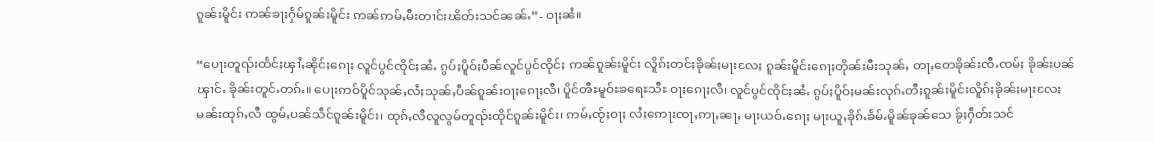ၵူၼ်းမိူင်း ဢၼ်ၶႃႈႁႅမ်ၵူၼ်းမိူင်း ဢၼ်ဢမ်ႇမီးတၢင်းၽိတ်းသင်ၼၼ်ႉ”- ဝႃႈၼႆ။

“ပေႃးတူၺ်းထႅင်ႈၾၢႆႇၼိုင်ႈၵေႃႈ လူင်ပွင်ၸိုင်ႈၼႆႉ ၵွပ်ႈပိူဝ်ႈပဵၼ်လူင်ပွင်ၸိုင်ႈ ဢၼ်ၵူၼ်းမိူင်း လိူၵ်ႈတင်ႈၶိုၼ်ႈမႃးလႄႈ ၵူၼ်းမိူင်းၵေႃႈတိုၼ်းမီးသုၼ်ႇ တႃႇတေၶိုၼ်းၸီႉၸမ်ႈ ၶိုၼ်းပၼ်ၾၢင်ႉ ၶိုၼ်းတူင်ႉတၵ်ႉ။ ပေႃးဢဝ်ပိူင်သုၼ်ႇလႆႈသုၼ်ႇပဵၼ်ၵူၼ်းဝႃႈၵေႃႈလီ၊ ပိူင်ၻီႊမူဝ်ႊၶရေႊသီႊ ဝႃႈၵေႃႈလီ၊ လူင်ပွင်ၸိုင်ႈၼႆႉ ၵွပ်ႈပိူဝ်ႈမၼ်းလုၵ်ႉတီႈၵူၼ်းမိူင်းလိူၵ်ႈၶိုၼ်ႈမႃးလႄႈ မၼ်းထုၵ်ႇလီ ထွမ်ႇပၼ်သဵင်ၵူၼ်းမိူင်း၊ ထုၵ်ႇလီလူလွမ်တူၺ်းထိုင်ၵူၼ်းမိူင်း၊ ဢမ်ႇၸႂ်ႈဝႃႈ လႆႈဢေႃးၸႃႇဢႃႇၼႃႇ မႃးယဝ်ႉၵေႃႈ မႃးယူႇၶိုၵ်ႉၶႅမ်ႉမိူၼ်ၶုၼ်သေ ၶႂ်ႈႁဵတ်းသင်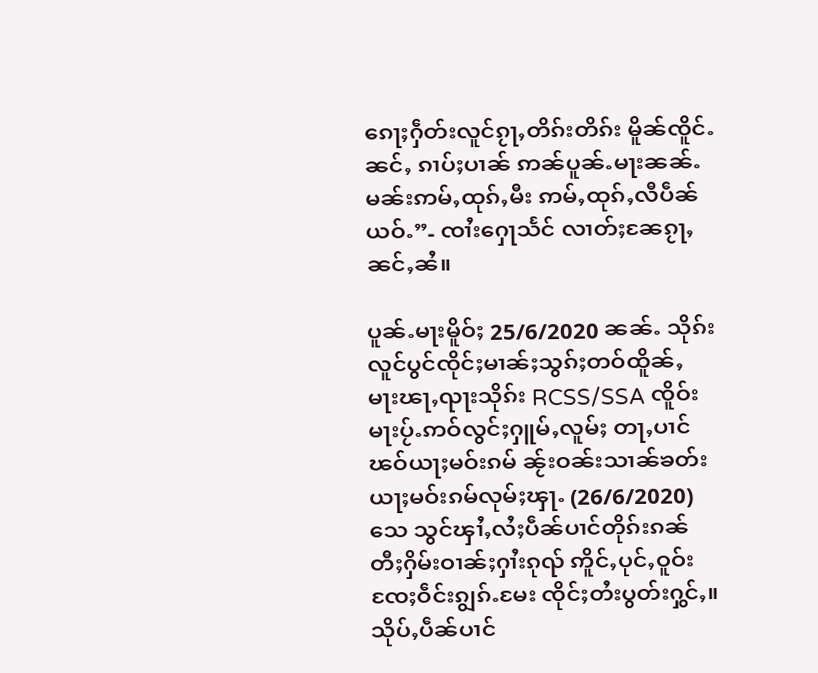ၵေႃႈႁဵတ်းလူင်ၵႂႃႇတိၵ်းတိၵ်း မိူၼ်ၸိူင်ႉၼင်ႇ ၵၢပ်ႈပၢၼ် ဢၼ်ပူၼ်ႉမႃးၼၼ်ႉ မၼ်းဢမ်ႇထုၵ်ႇမီး ဢမ်ႇထုၵ်ႇလီပဵၼ်ယဝ်ႉ”- ၸၢႆးႁေႃသႅင် လၢတ်ႈၼႄၵႂႃႇၼင်ႇၼႆ။

ပူၼ်ႉမႃးမိူဝ်ႈ 25/6/2020 ၼၼ်ႉ သိုၵ်းလူင်ပွင်ၸိုင်ႈမၢၼ်ႈသွၵ်ႈတဝ်ထိူၼ်ႇ မႃးၽႃႇၺႃးသိုၵ်း RCSS/SSA ၸိူဝ်းမႃးပႂ်ႉဢဝ်လွင်ႈႁူမ်ႇလူမ်ႈ တႃႇပၢင်ၽဝ်ယႃႈမဝ်းၵမ် ၼႂ်းဝၼ်းသၢၼ်ၶတ်း ယႃႈမဝ်းၵမ်လုမ်ႈၾႃႉ (26/6/2020)သေ သွင်ၾၢႆႇလႆႈပဵၼ်ပၢင်တိုၵ်းၵၼ် တီႈႁိမ်းဝၢၼ်ႈႁၢႆးၵုၺ် ဢိူင်ႇပုင်ႇဝူဝ်း ၸႄႈဝဵင်းၵျွၵ်ႉမႄး ၸိုင်ႈတႆးပွတ်းႁွင်ႇ။ သိုပ်ႇပဵၼ်ပၢင်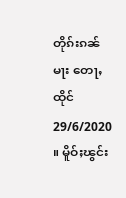တိုၵ်းၵၼ်မႃး တေႃႇထိုင် 29/6/2020 ။ မိူဝ်ႈၽွင်း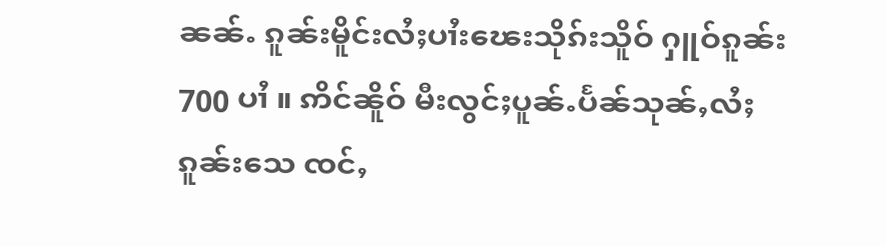ၼၼ်ႉ ၵူၼ်းမိူင်းလႆႈပၢႆးၽေးသိုၵ်းသိူဝ် ႁူဝ်ၵူၼ်း 700 ပၢႆ ။ ဢိင်ၼိူဝ် မီးလွင်ႈပူၼ်ႉပႅၼ်သုၼ်ႇလႆႈၵူၼ်းသေ ၸင်ႇ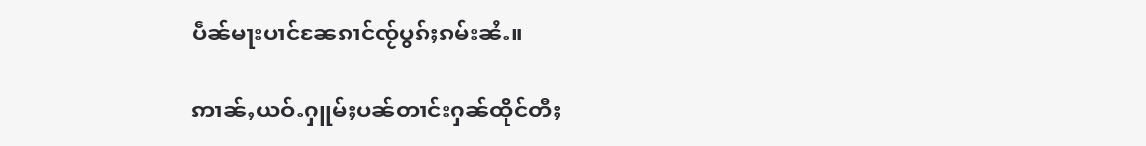ပဵၼ်မႃးပၢင်ၼႄၵၢင်ၸႂ်ပွၵ်ႈၵမ်းၼႆႉ။

ဢၢၼ်ႇယဝ်ႉႁူမ်ႈပၼ်တၢင်းႁၼ်ထိုင်တီႈ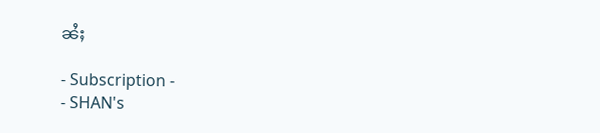ၼႆႈ

- Subscription -
- SHAN's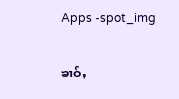Apps -spot_img

ၶၢဝ်ႇ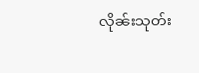လိုၼ်းသုတ်း